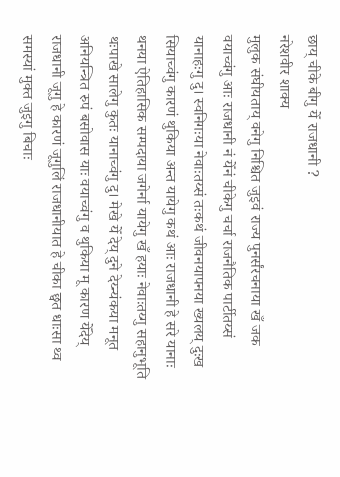छाय् चीके बीगु येँ राजधानी ?
नरेशवीर शाक्य
मुलुक संघीयताय् वनेगु निश्चित जुइवं राज्य पुनर्संरचनाया खँ जक वयाच्वंगु आः राजधानी नं येँनं चीकेगु चर्चा राजनैतिक पार्टीतय्सं यानाहःगु दु। स्वनिगःया नेवाःतय्सं तःकथं जीवनयापनया ख्यलय् दुःख सियाच्वंगु कारणं थुकिया अन्त यायेगु कथं आः राजधानी हे सरे यानाः थनया ऐतिहासिक सम्पदाया जगेर्ना यायेगु खँ हयाः नेवाःतय्गु सहानुभूति थःपाखे सालेगु कुतः यानाच्वंगु दु। मेखे येँ देय् दुने देय्न्यंकया मनूत अनियन्त्रित रुपं बसोवास याः वयाच्वंगु व थुकिया मू कारण येँदेय् राजधानी जूगु हे कारणं जूगुलिं राजधानीयात हे चीका छ्वत धाःसा थ्व समस्यां मुक्त जुइगु बिचाः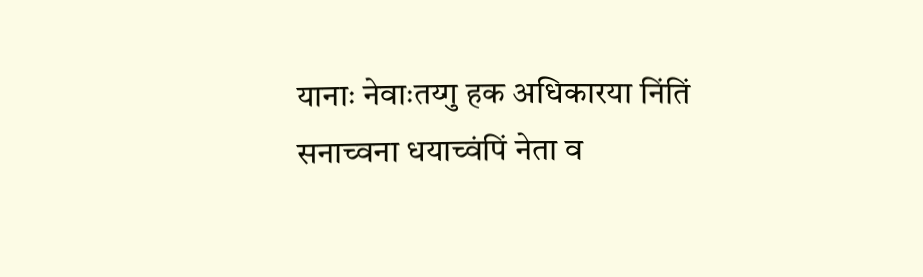यानाः नेवाःतय्गु हक अधिकारया निंतिं सनाच्वना धयाच्वंपिं नेता व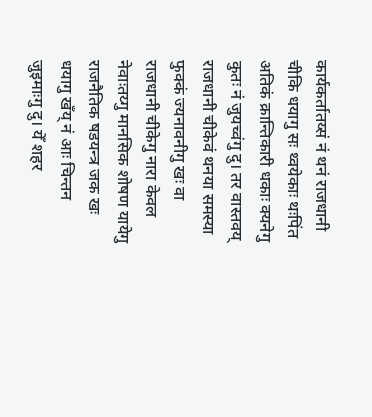कार्यकर्तातय्सं नं थनं राजधानी चीकि धयागु सः थ्वयेकाः थःपिंत अतिकं क्रान्तिकारी धकाः क्यनेगु कुतः नं जुयच्वंगु दु। तर वास्तवय् राजधानी चीकेवं थनया समस्या फुक्कं ज्यनावनीगु खः वा राजधानी चीकेगु नारा केवल नेवाःतय्गु मानसिक शोषण यायेगु राजनैतिक षडयन्त्र जक खः धयागु खँय् नं आः चिन्तन जुइमाःगु दु। येँ शहर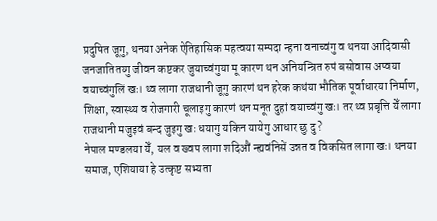प्रदुषित जूगु, थनया अनेक ऐतिहासिक महत्वया सम्पदा न्हना वनाच्वंगु व थनया आदिवासी जनजातितय्गु जीवन कष्टकर जुयाच्वंगुया मू कारण थन अनियन्त्रित रुपं बसोवास अप्वया वयाच्वंगुलिं खः। थ्व लागा राजधानी जूगु कारणं थन हरेक कथंया भौतिक पूर्वाधारया निर्माण, शिक्षा, स्वास्थ्य व रोजगारी चूलाइगु कारणं थन मनूत दुहां वयाच्वंगु खः। तर थ्व प्रबृत्ति येँ लागा राजधानी मजुइवं बन्द जुइगु खः धयागु यकिन यायेगु आधार छु दु ?
नेपाल मण्डलया येँ, यल व ख्वप लागा शदिऔं न्ह्यवंनिसें उन्नत व विकसित लागा खः। थनया समाज, एशियाया हे उत्कृष्ट सभ्यता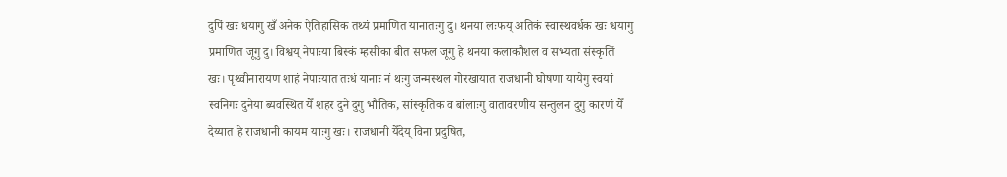दुपिं खः धयागु खँ अनेक ऐतिहासिक तथ्यं प्रमाणित यानातःगु दु। थनया लःफय् अतिकं स्वास्थवर्धक खः धयागु प्रमाणित जूगु दु। विश्वय् नेपाःया बिस्कं म्हसीका बीत सफल जूगु हे थनया कलाकौशल व सभ्यता संस्कृतिं खः। पृथ्वीनारायण शाहं नेपाःयात तःधं यानाः नं थःगु जन्मस्थल गोरखायात राजधानी घोषणा यायेगु स्वयां स्वनिगः दुनेया ब्यवस्थित येँ शहर दुने दुगु भौतिक, सांस्कृतिक व बांलाःगु वातावरणीय सन्तुलन दुगु कारणं येँ देय्यात हे राजधानी कायम याःगु खः। राजधानी येँदेय् विना प्रदुषित,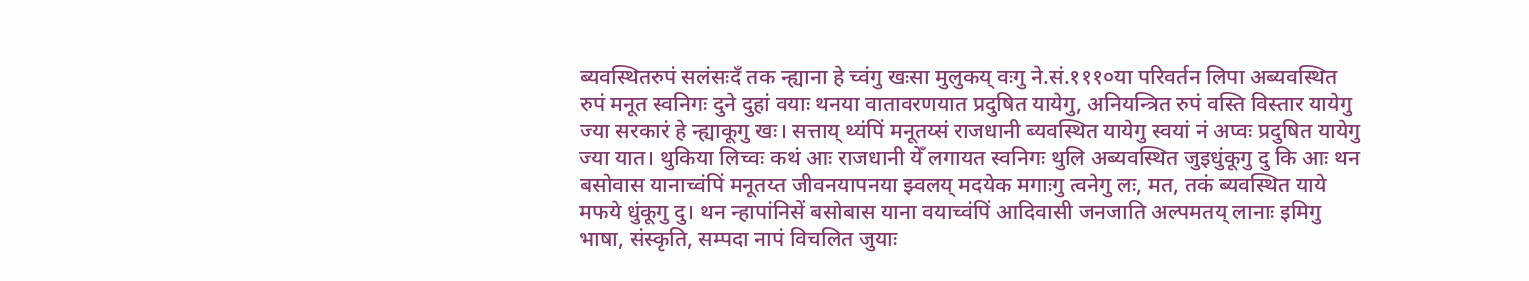ब्यवस्थितरुपं सलंसःदँ तक न्ह्याना हे च्वंगु खःसा मुलुकय् वःगु ने.सं.१११०या परिवर्तन लिपा अब्यवस्थित रुपं मनूत स्वनिगः दुने दुहां वयाः थनया वातावरणयात प्रदुषित यायेगु, अनियन्त्रित रुपं वस्ति विस्तार यायेगु ज्या सरकारं हे न्ह्याकूगु खः। सत्ताय् थ्यंपिं मनूतय्सं राजधानी ब्यवस्थित यायेगु स्वयां नं अप्वः प्रदुषित यायेगु ज्या यात। थुकिया लिच्वः कथं आः राजधानी येँ लगायत स्वनिगः थुलि अब्यवस्थित जुइधुंकूगु दु कि आः थन बसोवास यानाच्वंपिं मनूतय्त जीवनयापनया झ्वलय् मदयेक मगाःगु त्वनेगु लः, मत, तकं ब्यवस्थित याये मफये धुंकूगु दु। थन न्हापांनिसें बसोबास याना वयाच्वंपिं आदिवासी जनजाति अल्पमतय् लानाः इमिगु भाषा, संस्कृति, सम्पदा नापं विचलित जुयाः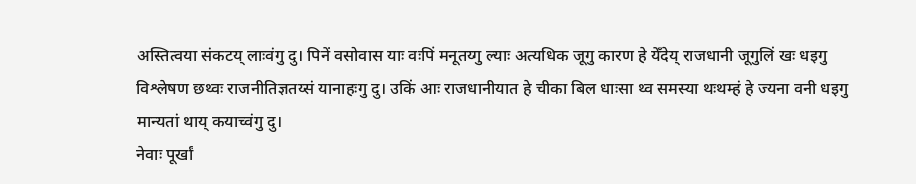अस्तित्वया संकटय् लाःवंगु दु। पिनें वसोवास याः वःपिं मनूतय्गु ल्याः अत्यधिक जूगु कारण हे येँदेय् राजधानी जूगुलिं खः धइगु विश्लेषण छथ्वः राजनीतिज्ञतय्सं यानाहःगु दु। उकिं आः राजधानीयात हे चीका बिल धाःसा थ्व समस्या थःथम्हं हे ज्यना वनी धइगु मान्यतां थाय् कयाच्वंगु दु।
नेवाः पूर्खां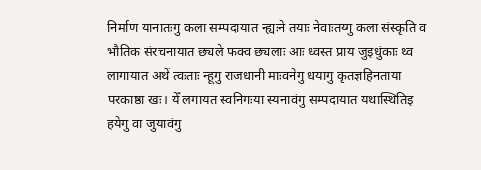निर्माण यानातःगु कला सम्पदायात न्ह्यःने तयाः नेवाःतय्गु कला संस्कृति व भौतिक संरचनायात छ्यले फक्व छ्यलाः आः ध्वस्त प्राय जुइधुंकाः थ्व लागायात अथें त्वःताः न्हूगु राजधानी माःवनेगु धयागु कृतज्ञहिनताया परकाष्ठा खः। येँ लगायत स्वनिगःया स्यनावंगु सम्पदायात यथास्थितिइ हयेगु वा जुयावंगु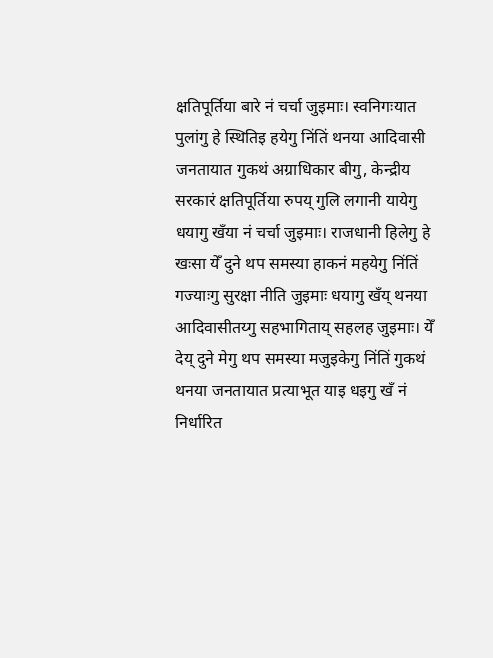क्षतिपूर्तिया बारे नं चर्चा जुइमाः। स्वनिगःयात पुलांगु हे स्थितिइ हयेगु निंतिं थनया आदिवासी जनतायात गुकथं अग्राधिकार बीगु, केन्द्रीय सरकारं क्षतिपूर्तिया रुपय् गुलि लगानी यायेगु धयागु खँया नं चर्चा जुइमाः। राजधानी हिलेगु हे खःसा येँ दुने थप समस्या हाकनं महयेगु निंतिं गज्याःगु सुरक्षा नीति जुइमाः धयागु खँय् थनया आदिवासीतय्गु सहभागिताय् सहलह जुइमाः। येँ देय् दुने मेगु थप समस्या मजुइकेगु निंतिं गुकथं थनया जनतायात प्रत्याभूत याइ धइगु खँ नं निर्धारित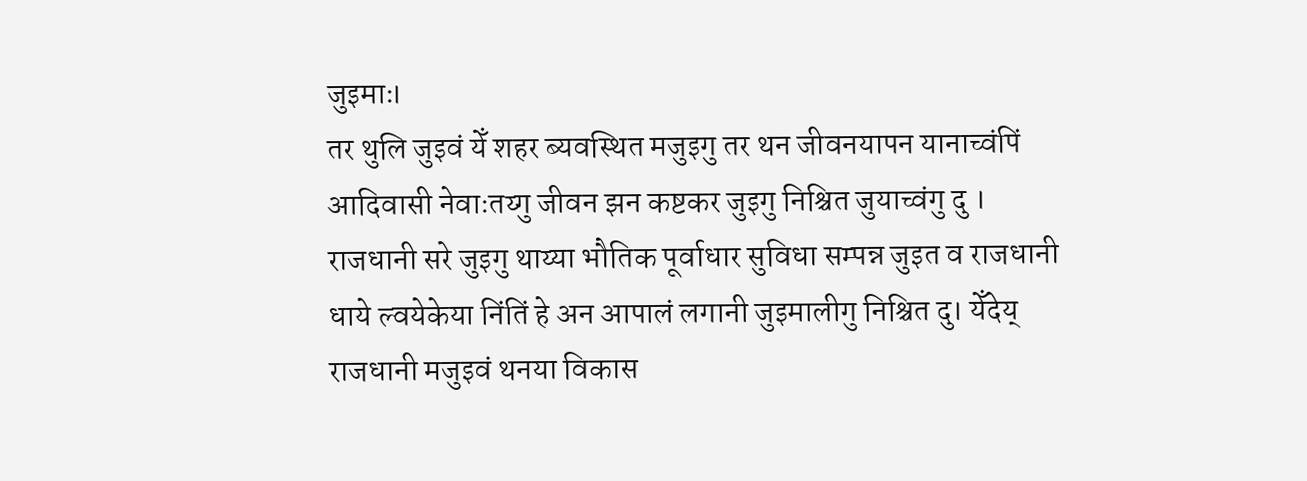जुइमाः।
तर थुलि जुइवं येँ शहर ब्यवस्थित मजुइगु तर थन जीवनयापन यानाच्वंपिं आदिवासी नेवाःतय्गु जीवन झन कष्टकर जुइगु निश्चित जुयाच्वंगु दु ।
राजधानी सरे जुइगु थाय्या भौतिक पूर्वाधार सुविधा सम्पन्न जुइत व राजधानी धाये ल्वयेकेया निंतिं हे अन आपालं लगानी जुइमालीगु निश्चित दु। येँदेय् राजधानी मजुइवं थनया विकास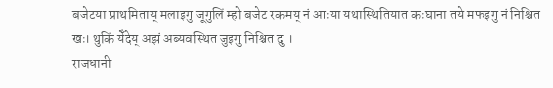बजेटया प्राथमिताय् मलाइगु जूगुलिं म्हो बजेट रकमय् नं आःया यथास्थितियात कःघाना तये मफइगु नं निश्चित खः। थुकिं येँदेय् अझं अब्यवस्थित जुइगु निश्चित दु ।
राजधानी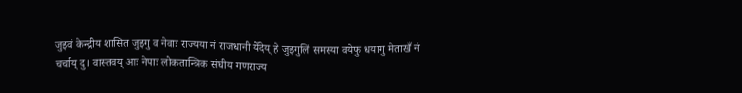जुइवं केन्द्रीय शासित जुइगु व नेवाः राज्यया नं राजधानी येँदेय् हे जुइगुलिं समस्या वयेफु धयागु मेताखँ नं चर्चाय् दु। वास्तवय् आः नेपाः लोकतान्त्रिक संघीय गणराज्य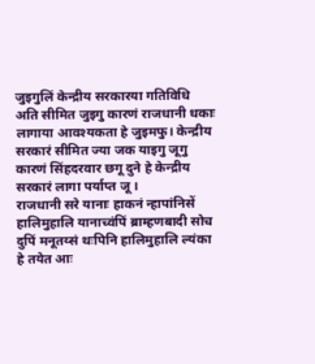जुइगुलिं केन्द्रीय सरकारया गतिविधि अति सीमित जुइगु कारणं राजधानी धकाः लागाया आवश्यकता हे जुइमफु। केन्द्रीय सरकारं सीमित ज्या जक याइगु जूगु
कारणं सिंहदरवार छगू दुने हे केन्द्रीय सरकारं लागा पर्याप्त जू ।
राजधानी सरे यानाः हाकनं न्हापांनिसें हालिमुहालि यानाच्वंपिं ब्राम्हणबादी सोच दुपिं मनूतय्सं थःपिनि हालिमुहालि ल्यंका हे तयेत आः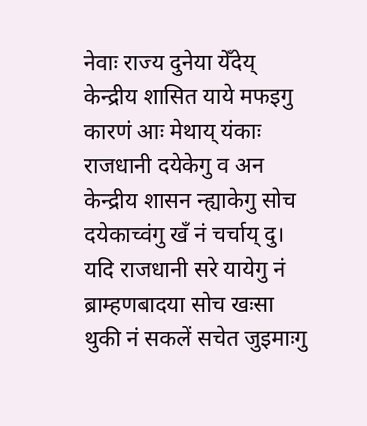नेवाः राज्य दुनेया येँदेय् केन्द्रीय शासित याये मफइगु कारणं आः मेथाय् यंकाः राजधानी दयेकेगु व अन केन्द्रीय शासन न्ह्याकेगु सोच दयेकाच्वंगु खँ नं चर्चाय् दु। यदि राजधानी सरे यायेगु नं ब्राम्हणबादया सोच खःसा थुकी नं सकलें सचेत जुइमाःगु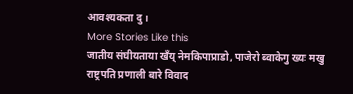आवश्यकता दु ।
More Stories Like this
जातीय संघीयताया खँय् नेमकिपाप्राडो, पाजेरो ब्वाकेगु ख्यः मखु
राष्ट्रपति प्रणाली बारे विवाद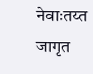नेवाःतय्त जागृत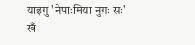याइगु 'नेपाःमिया नुगः सः'
खँ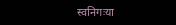स्वनिगःया